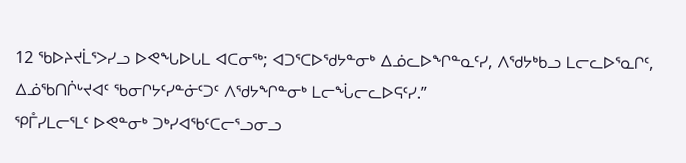12 ᖃᐅᔨᔪᒫᕐᐳᓯᓗ ᐅᕙᖓᐅᒐᒪ ᐊᑕᓂᖅ; ᐊᑐᕐᑕᐅᖁᔭᓐᓂᒃ ᐃᓅᓚᐅᖏᓐᓇᑦᓯ, ᐱᖁᔭᒃᑲᓗ ᒪᓕᓚᐅᕐᓇᒋᑦ, ᐃᓅᖃᑎᒌᒡᔪᐊᑦ ᖃᓂᒋᔭᑦᓯᓐᓃᑦᑐᑦ ᐱᖁᔭᖏᓐᓂᒃ ᒪᓕᖔᓕᓚᐅᕋᑦᓯ.”
ᕿᒤᓯᒪᓕᕐᒪᑦ ᐅᕙᓐᓂᒃ ᑐᒃᓯᐊᖃᑦᑕᓕᕐᓗᓂᓗ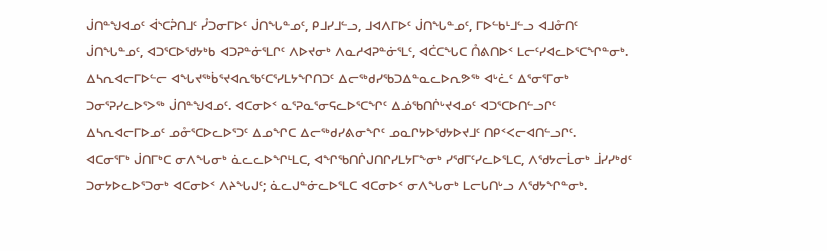ᒎᑎᓐᖑᐊᓄᑦ ᐋᔅᑕᕉᑎᒧᑦ ᓮᑐᓂᒥᐅᑦ ᒎᑎᖓᓐᓄᑦ, ᑭᒧᓯᒧᓪᓗ, ᒧᐊᐱᒥᐅᑦ ᒎᑎᖓᓐᓄᑦ, ᒥᐅᓪᑲᒻᒧᓪᓗ ᐊᒧᓁᑎᑦ ᒎᑎᖓᓐᓄᑦ, ᐊᑐᕐᑕᐅᖁᔭᒃᑲ ᐊᑐᕈᓐᓃᕐᒪᒋᑦ ᐱᐅᔪᓂᒃ ᐱᓇᓱᐊᕈᓐᓃᕐᒪᑦ, ᐊᑖᑕᖓᑕ ᑍᕕᑎᐅᑉ ᒪᓕᑦᓯᐊᓚᐅᕐᑕᖏᓐᓂᒃ.
ᐃᓴᕆᐊᓕᒥᐅᓪᓕ ᐊᖓᔪᖅᑳᕐᔪᐊᕆᖃᑦᑕᕐᓯᒪᔭᖏᑎᑐᑦ ᐃᓕᖅᑯᓯᖃᑐᐃᓐᓇᓚᐅᕆᕗᖅ ᐊᒡᓛᑦ ᐃᕐᓂᕐᒥᓂᒃ ᑐᓂᕐᕈᓯᓚᐅᕐᐳᖅ ᒎᑎᓐᖑᐊᓄᑦ. ᐊᑕᓂᐅᑉ ᓇᕐᕈᓇᕐᓂᕋᓚᐅᕐᑕᖏᑦ ᐃᓅᖃᑎᒌᒡᔪᐊᓄᑦ ᐊᑐᕐᑕᐅᑎᓪᓗᒋᑦ ᐃᓴᕆᐊᓕᒥᐅᓄᑦ ᓄᓁᕐᑕᐅᓚᐅᕐᑐᑦ ᐃᓄᖏᑕ ᐃᓕᖅᑯᓯᕕᓂᖏᑦ ᓄᓇᒋᔭᐅᖁᔭᐅᔪᒧᑦ ᑎᑭᑉᐸᓕᐊᑎᓪᓗᒋᑦ.
ᐊᑕᓂᕐᒥᒃ ᒎᑎᒥᒃᑕ ᓂᐱᖓᓂᒃ ᓈᓚᓚᐅᖏᒻᒪᑕ, ᐊᖏᖃᑎᒌᒍᑎᒋᓯᒪᔭᒥᖕᓂᒃ ᓯᖁᒥᑦᓯᓚᐅᕐᒪᑕ, ᐱᖁᔭᓕᒫᓂᒃ ᒨᓯᓯᒃᑯᑦ ᑐᓂᔭᐅᓚᐅᕐᑐᓂᒃ ᐊᑕᓂᐅᑉ ᐱᔨᖓᒍᑦ; ᓈᓚᒍᓐᓃᓚᐅᕐᒪᑕ ᐊᑕᓂᐅᑉ ᓂᐱᖓᓂᒃ ᒪᓕᒐᑎᒡᓗ ᐱᖁᔭᖏᓐᓂᒃ.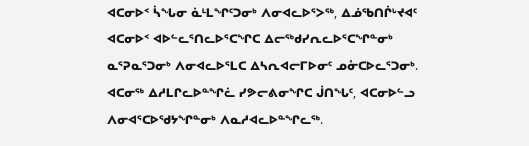ᐊᑕᓂᐅᑉ ᓵᖓᓂ ᓈᒻᒪᖏᑦᑐᓂᒃ ᐱᓂᐊᓚᐅᕐᐳᖅ, ᐃᓅᖃᑎᒌᒡᔪᐊᑦ ᐊᑕᓂᐅᑉ ᐊᐅᓪᓚᕐᑎᓚᐅᕐᑕᖏᑕ ᐃᓕᖅᑯᓯᕆᓚᐅᕐᑕᖏᓐᓂᒃ ᓇᕐᕈᓇᕐᑐᓂᒃ ᐱᓂᐊᓚᐅᕐᒪᑕ ᐃᓴᕆᐊᓕᒥᐅᓂᑦ ᓄᓁᑕᐅᓚᕐᑐᓂᒃ.
ᐊᑕᓂᖅ ᐃᓱᒪᒋᓚᐅᓐᖏᓛ ᓯᕗᓕᕕᓂᖏᑕ ᒎᑎᖓᑦ, ᐊᑕᓂᐅᓪᓗ ᐱᓂᐊᕐᑕᐅᖁᔭᖏᓐᓂᒃ ᐱᓇᓱᐊᓚᐅᓐᖏᓚᖅ.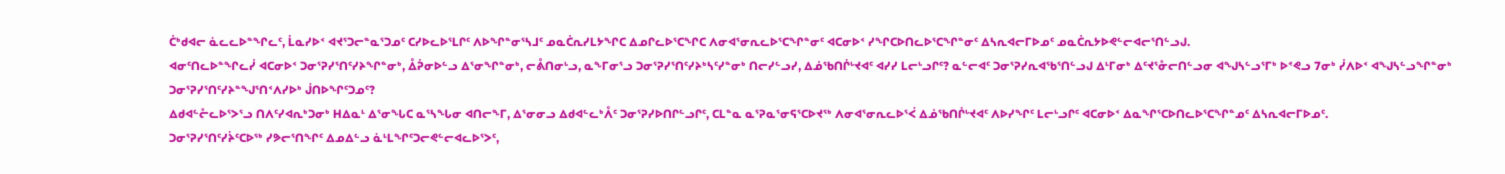ᑖᒃᑯᐊᓕ ᓈᓚᓚᐅᓐᖏᓚᑦ, ᒫᓇᓯᐅᑉ ᐊᔪᕐᑐᓕᓐᓇᕐᑐᓄᑦ ᑕᓯᐅᓚᐅᕐᒪᒋᑦ ᐱᐅᖏᓐᓂᕐᓴᒧᑦ ᓄᓇᑖᕆᓯᒪᔭᖏᑕ ᐃᓄᒋᓚᐅᕐᑕᖏᑕ ᐱᓂᐊᕐᓂᕆᓚᐅᕐᑕᖏᓐᓂᑦ ᐊᑕᓂᐅᑉ ᓯᖏᑕᐅᑎᓚᐅᕐᑕᖏᓐᓂᑦ ᐃᓴᕆᐊᓕᒥᐅᓄᑦ ᓄᓇᑖᕆᔭᐅᕙᓪᓕᐊᓕᕐᑎᓪᓗᒍ.
ᐊᓂᑦᑎᓚᐅᓐᖏᓚᓰ ᐊᑕᓂᐅᑉ ᑐᓂᕐᕈᓯᕐᑎᑦᓯᔨᖏᓐᓂᒃ, ᐂᕉᓂᐅᓪᓗ ᐃᕐᓂᖏᓐᓂᒃ, ᓕᕔᑎᓂᒡᓗ, ᓇᖕᒥᓂᕐᓗ ᑐᓂᕐᕈᓯᕐᑎᑦᓯᔨᒃᓴᑦᓯᓐᓂᒃ ᑎᓕᓯᓪᓗᓯ, ᐃᓅᖃᑎᒌᒡᔪᐊᑦ ᐊᓯᓯ ᒪᓕᒡᓗᒋᑦ? ᓇᓪᓕᐊᑦ ᑐᓂᕐᕈᓯᕆᐊᖃᕐᑎᓪᓗᒍ ᐃᒻᒥᓂᒃ ᐃᑦᔪᕐᓁᓕᑎᓪᓗᓂ ᐊᖑᓴᓪᓗᕐᒥᒃ ᐅᕝᕙᓗ 7ᓂᒃ ᓰᐱᐅᑉ ᐊᖑᓴᓪᓗᖏᓐᓂᒃ ᑐᓂᕐᕈᓯᕐᑎᑦᓯᔨᓐᖑᕐᑎᑉᐱᓯᐅᒃ ᒎᑎᐅᖏᑦᑐᓄᑦ?
ᐃᑯᐊᓪᓔᓚᐅᕐᐳᕐᓗ ᑎᐱᑦᓯᐊᕆᒃᑐᓂᒃ ᕼᐃᓇᒻ ᐃᕐᓂᖓᑕ ᓇᕐᓴᖓᓂ ᐊᑎᓕᖕᒥ, ᐃᕐᓂᓂᓗ ᐃᑯᐊᓪᓚᒃᐰᑦ ᑐᓂᕐᕈᓯᐅᑎᒋᓪᓗᒋᑦ, ᑕᒪᓐᓇ ᓇᕐᕈᓇᕐᓂᕋᕐᑕᐅᔪᖅ ᐱᓂᐊᕐᓂᕆᓚᐅᕐᐹ ᐃᓅᖃᑎᒌᒡᔪᐊᑦ ᐱᐅᓯᖏᑦ ᒪᓕᒡᓗᒋᑦ ᐊᑕᓂᐅᑉ ᐃᓇᖏᕐᑕᐅᑎᓚᐅᕐᑕᖏᓐᓄᑦ ᐃᓴᕆᐊᓕᒥᐅᓄᑦ.
ᑐᓂᕐᕈᓯᕐᑎᑦᓯᔩᑦᑕᐅᖅ ᓯᕗᓕᕐᑎᖏᑦ ᐃᓄᐃᓪᓗ ᓈᒻᒪᖏᑦᑐᓕᕙᓪᓕᐊᓚᐅᕐᐳᑦ,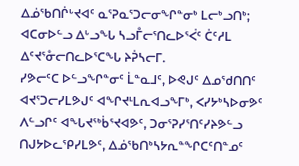ᐃᓅᖃᑎᒌᒡᔪᐊᑦ ᓇᕐᕈᓇᕐᑐᓕᓂᖏᓐᓂᒃ ᒪᓕᒃᓗᑎᒃ; ᐊᑕᓂᐅᓪᓗ ᐃᒡᓗᖓ ᓴᓗᒤᓕᕐᑎᓚᐅᕐᐹᑦ ᑖᑦᓱᒪ ᐃᑦᔪᕐᓁᓕᑎᓚᐅᕐᑕᖓ ᔨᕉᓴᓕᒥ.
ᓯᕗᓕᑦᑕ ᐅᓪᓗᖏᓐᓂᑦ ᒫᓐᓇᒧᑦ, ᐅᕙᒍᑦ ᐃᓄᖁᑎᑎᑦ ᐊᔪᕐᑐᓕᓯᒪᕗᒍᑦ ᐊᖏᔪᒻᒪᕆᐊᓗᖕᒥᒃ, ᐸᓯᔭᒃᓴᐅᓂᕗᑦ ᐱᓪᓗᒋᑦ ᐊᖓᔪᖅᑳᕐᔪᐊᕗᑦ, ᑐᓂᕐᕈᓯᕐᑎᑦᓯᔨᕗᓪᓗ ᑎᒍᔭᐅᓚᕿᓯᒪᕗᑦ, ᐃᓅᖃᑎᒃᓴᔭᕆᓐᖏᑕᑦᑎᓐᓄᑦ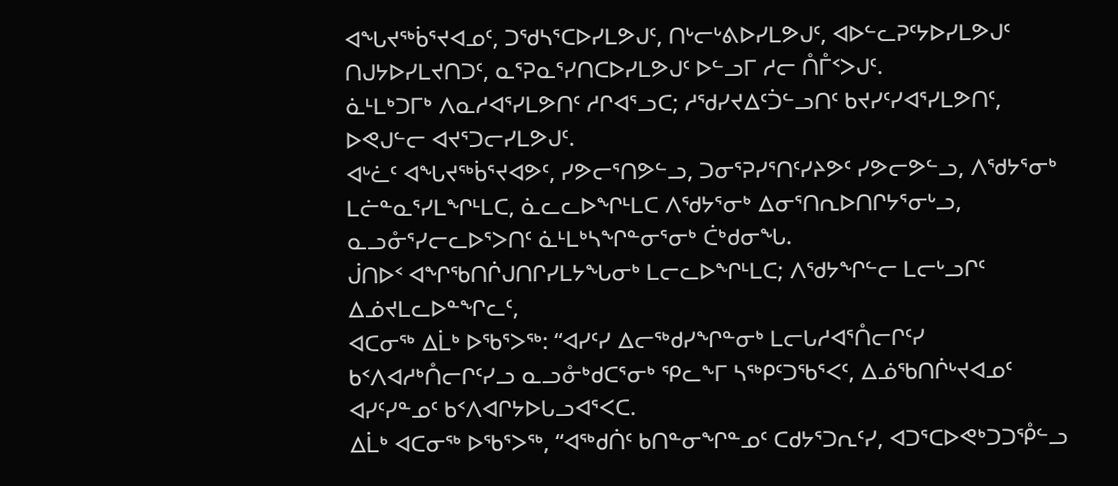ᐊᖓᔪᖅᑳᕐᔪᐊᓄᑦ, ᑐᖁᓴᕐᑕᐅᓯᒪᕗᒍᑦ, ᑎᒡᓕᒡᕕᐅᓯᒪᕗᒍᑦ, ᐊᐅᓪᓚᕈᑦᔭᐅᓯᒪᕗᒍᑦ ᑎᒍᔭᐅᓯᒪᔪᑎᑐᑦ, ᓇᕐᕈᓇᕐᓯᑎᑕᐅᓯᒪᕗᒍᑦ ᐅᓪᓗᒥ ᓱᓕ ᑍᒤᑉᐳᒍᑦ.
ᓈᒻᒪᒃᑐᒥᒃ ᐱᓇᓱᐊᕐᓯᒪᕗᑎᑦ ᓱᒋᐊᕐᓗᑕ; ᓱᖁᓯᔪᐃᑦᑑᓪᓗᑎᑦ ᑲᔪᓯᑦᓯᐊᕐᓯᒪᕗᑎᑦ, ᐅᕙᒍᓪᓕ ᐊᔪᕐᑐᓕᓯᒪᕗᒍᑦ.
ᐊᒡᓛᑦ ᐊᖓᔪᖅᑳᕐᔪᐊᕗᑦ, ᓯᕗᓕᕐᑎᕗᓪᓗ, ᑐᓂᕐᕈᓯᕐᑎᑦᓯᔨᕗᑦ ᓯᕗᓕᕗᓪᓗ, ᐱᖁᔭᕐᓂᒃ ᒪᓖᓐᓇᕐᓯᒪᖏᒻᒪᑕ, ᓈᓚᓚᐅᖏᒻᒪᑕ ᐱᖁᔭᕐᓂᒃ ᐃᓂᕐᑎᕆᐅᑎᒋᔭᕐᓂᒡᓗ, ᓇᓗᓁᕐᓯᓕᓚᐅᕐᐳᑎᑦ ᓈᒻᒪᒃᓴᖏᓐᓂᕐᓂᒃ ᑖᒃᑯᓂᖓ.
ᒎᑎᐅᑉ ᐊᖏᖃᑎᒌᒍᑎᒋᓯᒪᔭᖓᓂᒃ ᒪᓕᓚᐅᖏᒻᒪᑕ; ᐱᖁᔭᖏᓪᓕ ᒪᓕᒡᓗᒋᑦ ᐃᓅᔪᒪᓚᐅᓐᖏᓚᑦ,
ᐊᑕᓂᖅ ᐃᒫᒃ ᐅᖃᕐᐳᖅ: “ᐊᓯᑦᓯ ᐃᓕᖅᑯᓯᖏᓐᓂᒃ ᒪᓕᒐᓱᐊᕐᑍᓕᒋᑦᓯ ᑲᑉᐱᐊᓱᒃᑍᓕᒋᑦᓯᓗ ᓇᓗᓁᒃᑯᑕᕐᓂᒃ ᕿᓚᖕᒥ ᓴᖅᑭᑦᑐᖃᕐᐸᑦ, ᐃᓅᖃᑎᒌᒡᔪᐊᓄᑦ ᐊᓯᑦᓯᓐᓄᑦ ᑲᑉᐱᐊᒋᔭᐅᒐᓗᐊᕐᐸᑕ.
ᐃᒫᒃ ᐊᑕᓂᖅ ᐅᖃᕐᐳᖅ, “ᐊᖅᑯᑏᑦ ᑲᑎᓐᓂᖏᓐᓄᑦ ᑕᑯᔭᕐᑐᕆᑦᓯ, ᐊᑐᕐᑕᐅᕙᒃᑐᑐᕾᓪᓗ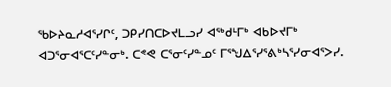ᖃᐅᔨᓇᓱᐊᕐᓯᒋᑦ, ᑐᑭᓯᑎᑕᐅᔪᒪᓗᓯ ᐊᖅᑯᒻᒥᒃ ᐊᑲᐅᔪᒥᒃ ᐊᑐᕐᓂᐊᕐᑕᑦᓯᓐᓂᒃ. ᑕᕝᕙ ᑕᕐᓂᑦᓯᓐᓄᑦ ᒥᕐᖑᐃᕐᓯᕐᕕᒃᓴᕐᓯᓂᐊᕐᐳᓯ.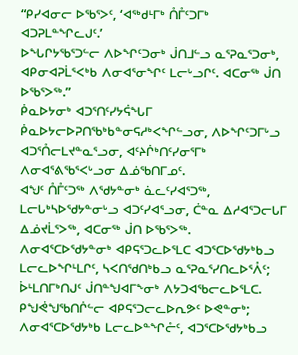“ᑭᓯᐊᓂᓕ ᐅᖃᕐᐳᑦ, ‘ᐊᖅᑯᒻᒥᒃ ᑍᒤᑦᑐᒥᒃ ᐊᑐᕈᒪᓐᖏᓚᒍᑦ.’
ᐅᖓᒋᔭᖃᕐᑐᓪᓕ ᐱᐅᖏᑦᑐᓂᒃ ᒎᑎᒧᓪᓗ ᓇᕐᕈᓇᕐᑐᓂᒃ, ᐊᑭᓂᐊᕈᒫᕐᐸᒃᑲ ᐱᓂᐊᕐᓂᖏᑦ ᒪᓕᒡᓗᒋᑦ. ᐊᑕᓂᖅ ᒎᑎ ᐅᖃᕐᐳᖅ.”
ᑮᓇᐅᔭᓂᒃ ᐊᑐᕐᑎᑦᓯᔭᕌᖓᒥ ᑮᓇᐅᔭᓕᐅᕈᑎᖃᒃᑲᓐᓂᕋᓱᒃᐸᖏᓪᓗᓂ, ᐱᐅᖏᑦᑐᒥᒡᓗ ᐊᑐᕐᑍᓕᒪᔪᓐᓇᕐᓗᓂ, ᐊᑦᔨᒌᒃᑎᑦᓯᓂᕐᒥᒃ ᐱᓂᐊᕐᕕᖃᕐᐸᒡᓗᓂ ᐃᓅᖃᑎᒥᓄᑦ.
ᐊᖑᑦ ᑍᒤᑦᑐᖅ ᐱᖁᔭᓐᓂᒃ ᓈᓚᑦᓯᐊᕐᑐᖅ, ᒪᓕᒐᒃᓴᐅᖁᔭᓐᓂᒡᓗ ᐊᑐᑦᓯᐊᕐᓗᓂ, ᑖᓐᓇ ᐃᓱᐊᕐᑐᓕᒐᒥ ᐃᓅᔪᒫᕐᐳᖅ, ᐊᑕᓂᖅ ᒎᑎ ᐅᖃᕐᐳᖅ.
ᐱᓂᐊᕐᑕᐅᖁᔭᓐᓂᒃ ᐊᑭᕋᕐᑐᓚᐅᕐᒪᑕ ᐊᑐᕐᑕᐅᖁᔭᒃᑲᓗ ᒪᓕᓚᐅᖏᒻᒪᒋᑦ, ᓴᐸᑎᖁᑎᒃᑲᓗ ᓇᕐᕈᓇᕐᓯᑎᓚᐅᕐᐰᑦ; ᐆᒻᒪᑎᒥᒃᑎᒍᑦ ᒎᑎᓐᖑᐊᒥᖕᓂᒃ ᐱᔭᑐᐊᖃᓕᓚᐅᕐᒪᑕ.
ᑭᖑᕚᖑᖃᑎᒌᓪᓕ ᐊᑭᕋᕐᑐᓕᓚᐅᕆᕗᑦ ᐅᕙᓐᓂᒃ; ᐱᓂᐊᕐᑕᐅᖁᔭᒃᑲ ᒪᓕᓚᐅᓐᖏᓔᑦ, ᐊᑐᕐᑕᐅᖁᔭᒃᑲᓗ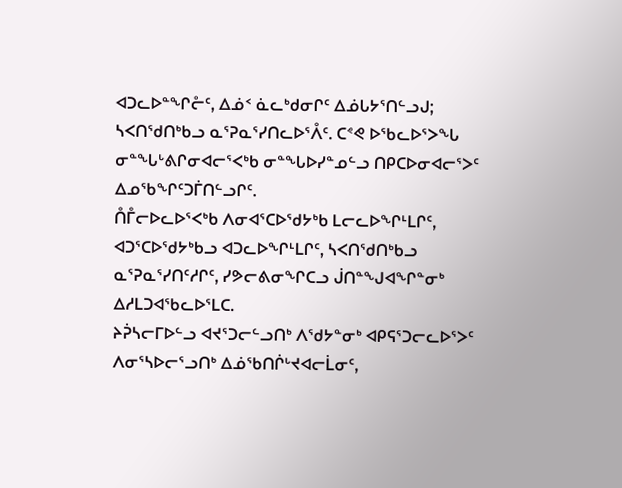ᐊᑐᓚᐅᓐᖏᓔᑦ, ᐃᓅᑉ ᓈᓚᒃᑯᓂᒋᑦ ᐃᓅᒐᔭᕐᑎᓪᓗᒍ; ᓴᐸᑎᖁᑎᒃᑲᓗ ᓇᕐᕈᓇᕐᓯᑎᓚᐅᕐᐰᑦ. ᑕᕝᕙ ᐅᖃᓚᐅᕐᐳᖓ ᓂᓐᖓᒡᕕᒋᓂᐊᓕᕐᐸᒃᑲ ᓂᓐᖓᐅᓯᓐᓄᓪᓗ ᑎᑭᑕᐅᓂᐊᓕᕐᐳᑦ ᐃᓄᖃᖏᑦᑐᒦᑎᓪᓗᒋᑦ.
ᑍᒤᓕᐅᓚᐅᕐᐸᒃᑲ ᐱᓂᐊᕐᑕᐅᖁᔭᒃᑲ ᒪᓕᓚᐅᖏᒻᒪᒋᑦ, ᐊᑐᕐᑕᐅᖁᔭᒃᑲᓗ ᐊᑐᓚᐅᖏᒻᒪᒋᑦ, ᓴᐸᑎᖁᑎᒃᑲᓗ ᓇᕐᕈᓇᕐᓯᑎᑦᓱᒋᑦ, ᓯᕗᓕᕕᓂᖏᑕᓗ ᒎᑎᓐᖑᐊᖏᓐᓂᒃ ᐃᓱᒪᑐᐊᖃᓚᐅᕐᒪᑕ.
ᔨᕉᓴᓕᒥᐅᓪᓗ ᐊᔪᕐᑐᓕᓪᓗᑎᒃ ᐱᖁᔭᓐᓂᒃ ᐊᑭᕋᕐᑐᓕᓚᐅᕐᐳᑦ ᐱᓂᕐᓴᐅᓕᕐᓗᑎᒃ ᐃᓅᖃᑎᒌᒡᔪᐊᓕᒫᓂᑦ,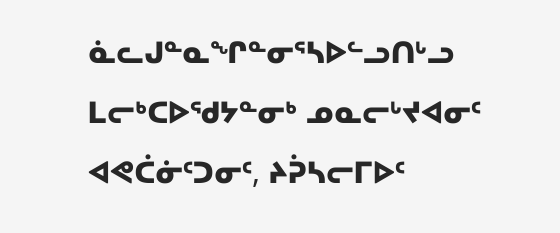ᓈᓚᒍᓐᓇᖏᓐᓂᕐᓴᐅᓪᓗᑎᒡᓗ ᒪᓕᒃᑕᐅᖁᔭᓐᓂᒃ ᓄᓇᓕᒡᔪᐊᓂᑦ ᐊᕙᑖᓃᑦᑐᓂᑦ, ᔨᕉᓴᓕᒥᐅᑦ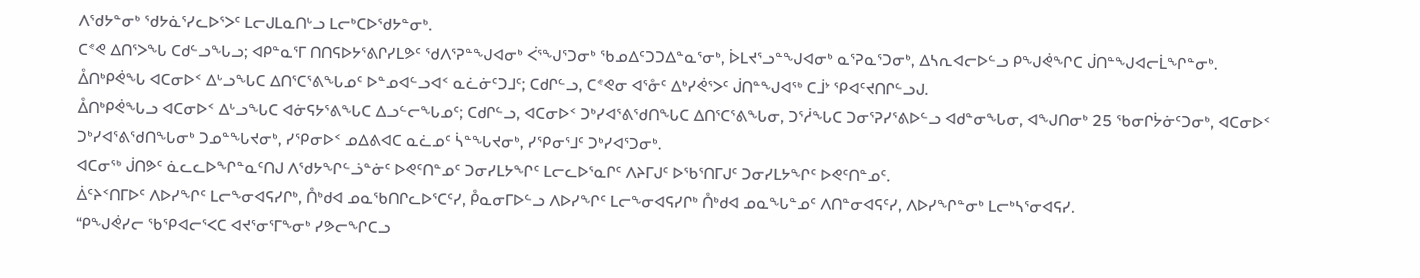ᐱᖁᔭᓐᓂᒃ ᖁᔭᓈᕐᓯᓚᐅᕐᐳᑦ ᒪᓕᒍᒪᓇᑎᒡᓗ ᒪᓕᒃᑕᐅᖁᔭᓐᓂᒃ.
ᑕᕝᕙ ᐃᑎᕐᐳᖓ ᑕᑯᓪᓗᖓᓗ; ᐊᑭᓐᓇᕐᒥ ᑎᑎᕋᐅᔭᕐᕕᒋᓯᒪᕗᑦ ᖁᐱᕐᕈᓐᖑᐊᓂᒃ ᐹᕐᖑᕐᑐᓂᒃ ᖃᓄᐃᑦᑐᑐᐃᓐᓇᕐᓂᒃ, ᐆᒪᔪᕐᓗᓐᖑᐊᓂᒃ ᓇᕐᕈᓇᕐᑐᓂᒃ, ᐃᓴᕆᐊᓕᐅᓪᓗ ᑭᖑᕚᖏᑕ ᒎᑎᓐᖑᐊᓕᒫᖏᓐᓂᒃ.
ᐂᑎᒃᑭᕚᖓ ᐊᑕᓂᐅᑉ ᐃᒡᓗᖓᑕ ᐃᑎᕐᑕᕐᕕᖓᓄᑦ ᐅᓐᓄᐊᓪᓗᐊᑉ ᓇᓛᓃᑦᑐᒧᑦ; ᑕᑯᒋᓪᓗ, ᑕᕝᕙᓂ ᐊᕐᓁᑦ ᐃᒃᓯᕚᕐᐳᑦ ᒎᑎᓐᖑᐊᖅ ᑕᒨᔾ ᕿᐊᑦᔪᑎᒋᓪᓗᒍ.
ᐂᑎᒃᑭᕚᖓᓗ ᐊᑕᓂᐅᑉ ᐃᒡᓗᖓᑕ ᐊᓃᕋᔭᕐᕕᖓᑕ ᐃᓗᓪᓕᖓᓄᑦ; ᑕᑯᒋᓪᓗ, ᐊᑕᓂᐅᑉ ᑐᒃᓯᐊᕐᕕᖁᑎᖓᑕ ᐃᑎᕐᑕᕐᕕᖓᓂ, ᑐᕐᓲᖓᑕ ᑐᓂᕐᕈᓯᕐᕕᐅᓪᓗ ᐊᑯᓐᓂᖓᓂ, ᐊᖑᑎᓂᒃ 25 ᖃᓂᒋᔮᓃᑦᑐᓂᒃ, ᐊᑕᓂᐅᑉ ᑐᒃᓯᐊᕐᕕᖁᑎᖓᓂᒃ ᑐᓄᓐᖓᔪᓂᒃ, ᓯᕿᓂᐅᑉ ᓄᐃᕕᐊᑕ ᓇᓛᓄᑦ ᓵᓐᖓᔪᓂᒃ, ᓯᕿᓂᕐᒧᑦ ᑐᒃᓯᐊᕐᑐᓂᒃ.
ᐊᑕᓂᖅ ᒎᑎᕗᑦ ᓈᓚᓚᐅᖏᓐᓇᑦᑎᒍ ᐱᖁᔭᖏᓪᓘᓐᓃᑦ ᐅᕙᑦᑎᓐᓄᑦ ᑐᓂᓯᒪᔭᖏᑦ ᒪᓕᓚᐅᕐᓇᒋᑦ ᐱᔨᒥᒍᑦ ᐅᖃᕐᑎᒥᒍᑦ ᑐᓂᓯᒪᔭᖏᑦ ᐅᕙᑦᑎᓐᓄᑦ.
ᐄᑦᔨᑉᑎᒥᐅᑦ ᐱᐅᓯᖏᑦ ᒪᓕᖕᓂᐊᕋᓯᒋᒃ, ᑍᒃᑯᐊ ᓄᓇᖃᑎᒋᓚᐅᕐᑕᑦᓯ, ᑬᓇᓂᒥᐅᓪᓗ ᐱᐅᓯᖏᑦ ᒪᓕᖕᓂᐊᕋᓯᒋᒃ ᑍᒃᑯᐊ ᓄᓇᖓᓐᓄᑦ ᐱᑎᓐᓂᐊᕋᑦᓯ, ᐱᐅᓯᖏᓐᓂᒃ ᒪᓕᒃᓴᕐᓂᐊᕋᓯ.
“ᑭᖑᕚᓯᓕ ᖃᕿᐊᓕᕐᐸᑕ ᐊᔪᕐᓂᕐᒥᖕᓂᒃ ᓯᕗᓕᖏᑕᓗ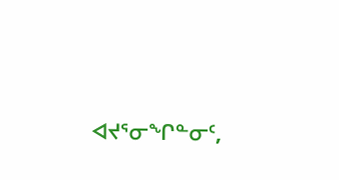ᐊᔪᕐᓂᖏᓐᓂᑦ,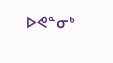ᐅᕙᓐᓂᒃ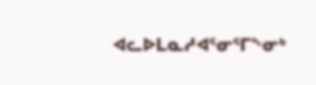ᐊᓚᐅᒪᓇᓱᐊᕐᓂᕐᒥᖕᓂᒃ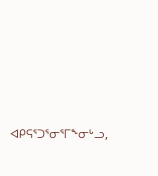ᐊᑭᕋᕐᑐᕐᓂᕐᒥᖕᓂᒡᓗ,